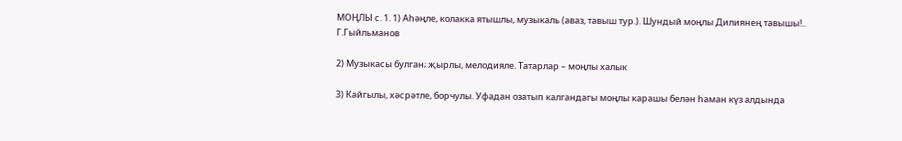МОҢЛЫ с. 1. 1) Аһәңле, колакка ятышлы, музыкаль (аваз, тавыш тур.). Шундый моңлы Дилиянең тавышы!.. Г.Гыйльманов

2) Музыкасы булган; җырлы, мелодияле. Татарлар – моңлы халык

3) Кайгылы, хәсрәтле, борчулы. Уфадан озатып калгандагы моңлы карашы белән һаман күз алдында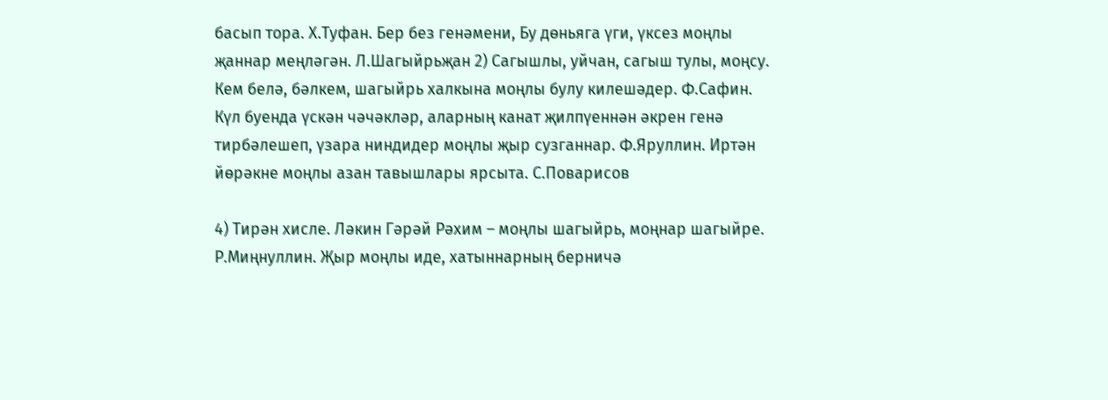басып тора. Х.Туфан. Бер без генәмени, Бу дөньяга үги, үксез моңлы җаннар меңләгән. Л.Шагыйрьҗан 2) Сагышлы, уйчан, сагыш тулы, моңсу. Кем белә, бәлкем, шагыйрь халкына моңлы булу килешәдер. Ф.Сафин. Күл буенда үскән чәчәкләр, аларның канат җилпүеннән әкрен генә тирбәлешеп, үзара ниндидер моңлы җыр сузганнар. Ф.Яруллин. Иртән йөрәкне моңлы азан тавышлары ярсыта. С.Поварисов

4) Тирән хисле. Ләкин Гәрәй Рәхим – моңлы шагыйрь, моңнар шагыйре. Р.Миңнуллин. Җыр моңлы иде, хатыннарның берничә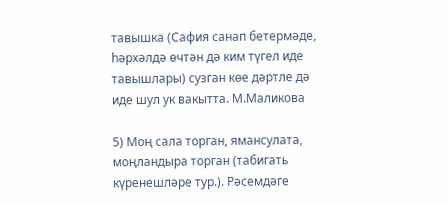тавышка (Сафия санап бетермәде, һәрхәлдә өчтән дә ким түгел иде тавышлары) сузган көе дәртле дә иде шул ук вакытта. М.Маликова

5) Моң сала торган, ямансулата, моңландыра торган (табигать күренешләре тур.). Рәсемдәге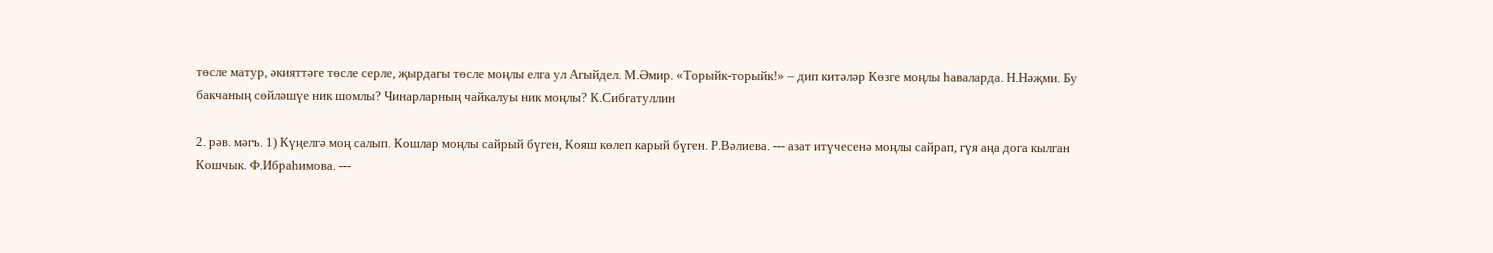төсле матур, әкияттәге төсле серле, җырдагы төсле моңлы елга ул Агыйдел. М.Әмир. «Торыйк-торыйк!» – дип китәләр Көзге моңлы һаваларда. Н.Нәҗми. Бу бакчаның сөйләшүе ник шомлы? Чинарларның чайкалуы ник моңлы? К.Сибгатуллин

2. рәв. мәгъ. 1) Күңелгә моң салып. Кошлар моңлы сайрый бүген, Кояш көлеп карый бүген. Р.Вәлиева. --- азат итүчесенә моңлы сайрап, гүя аңа дога кылган Кошчык. Ф.Ибраһимова. ---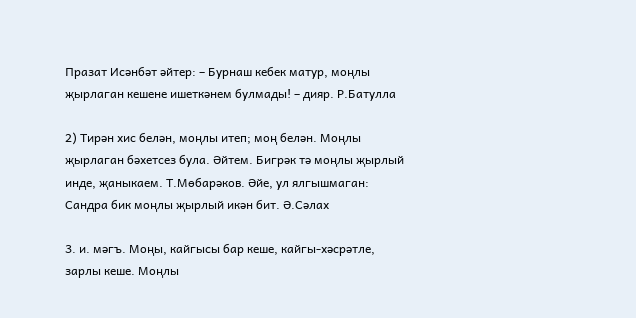Празат Исәнбәт әйтер: – Бурнаш кебек матур, моңлы җырлаган кешене ишеткәнем булмады! – дияр. Р.Батулла

2) Тирән хис белән, моңлы итеп; моң белән. Моңлы җырлаган бәхетсез була. Әйтем. Бигрәк тә моңлы җырлый инде, җаныкаем. Т.Мөбарәков. Әйе, ул ялгышмаган: Сандра бик моңлы җырлый икән бит. Ә.Сәлах

3. и. мәгъ. Моңы, кайгысы бар кеше, кайгы-хәсрәтле, зарлы кеше. Моңлы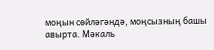моңын сөйләгәндә, моңсызның башы авырта. Мәкаль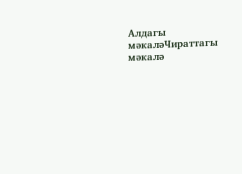Алдагы мәкаләЧираттагы мәкалә